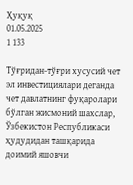Ҳуқуқ
01.05.2025
1 133

Тўғридан-тўғри хусусий чет эл инвестициялари деганда чет давлатнинг фуқаролари бўлган жисмоний шахслар, Ўзбекистон Республикаси ҳудудидан ташқарида доимий яшовчи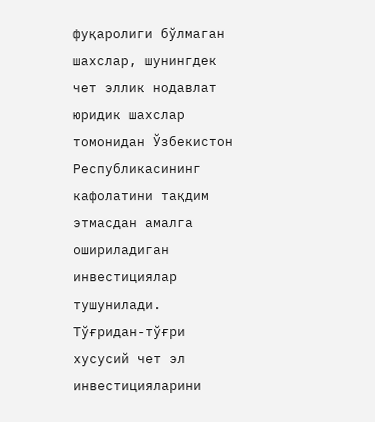фуқаролиги бўлмаган шахслар, шунингдек чет эллик нодавлат юридик шахслар томонидан Ўзбекистон Республикасининг кафолатини тақдим этмасдан амалга ошириладиган инвестициялар тушунилади.
Тўғридан-тўғри хусусий чет эл инвестицияларини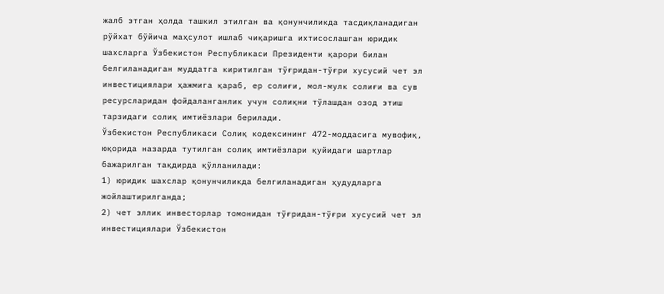жалб этган ҳолда ташкил этилган ва қонунчиликда тасдиқланадиган рўйхат бўйича маҳсулот ишлаб чиқаришга ихтисослашган юридик шахсларга Ўзбекистон Республикаси Президенти қарори билан белгиланадиган муддатга киритилган тўғридан-тўғри хусусий чет эл инвестициялари ҳажмига қараб, ер солиғи, мол-мулк солиғи ва сув ресурсларидан фойдаланганлик учун солиқни тўлашдан озод этиш тарзидаги солиқ имтиёзлари берилади.
Ўзбекистон Республикаси Солиқ кодексининг 472-моддасига мувофиқ, юқорида назарда тутилган солиқ имтиёзлари қуйидаги шартлар бажарилган тақдирда қўлланилади:
1) юридик шахслар қонунчиликда белгиланадиган ҳудудларга жойлаштирилганда;
2) чет эллик инвесторлар томонидан тўғридан-тўғри хусусий чет эл инвестициялари Ўзбекистон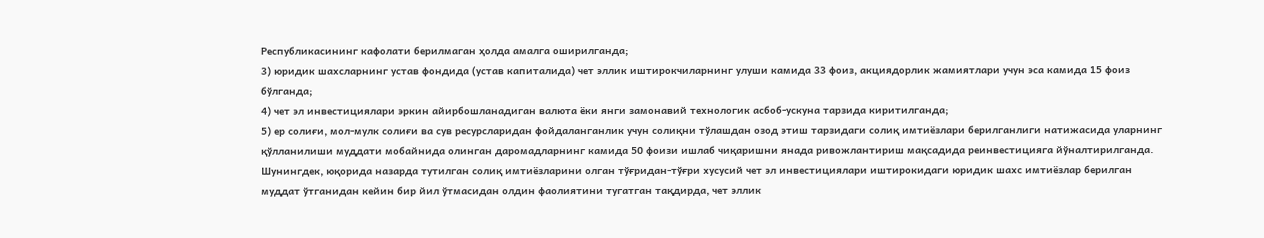Республикасининг кафолати берилмаган ҳолда амалга оширилганда;
3) юридик шахсларнинг устав фондида (устав капиталида) чет эллик иштирокчиларнинг улуши камида 33 фоиз, акциядорлик жамиятлари учун эса камида 15 фоиз бўлганда;
4) чет эл инвестициялари эркин айирбошланадиган валюта ёки янги замонавий технологик асбоб-ускуна тарзида киритилганда;
5) ер солиғи, мол-мулк солиғи ва сув ресурсларидан фойдаланганлик учун солиқни тўлашдан озод этиш тарзидаги солиқ имтиёзлари берилганлиги натижасида уларнинг қўлланилиши муддати мобайнида олинган даромадларнинг камида 50 фоизи ишлаб чиқаришни янада ривожлантириш мақсадида реинвестицияга йўналтирилганда.
Шунингдек, юқорида назарда тутилган солиқ имтиёзларини олган тўғридан-тўғри хусусий чет эл инвестициялари иштирокидаги юридик шахс имтиёзлар берилган муддат ўтганидан кейин бир йил ўтмасидан олдин фаолиятини тугатган тақдирда, чет эллик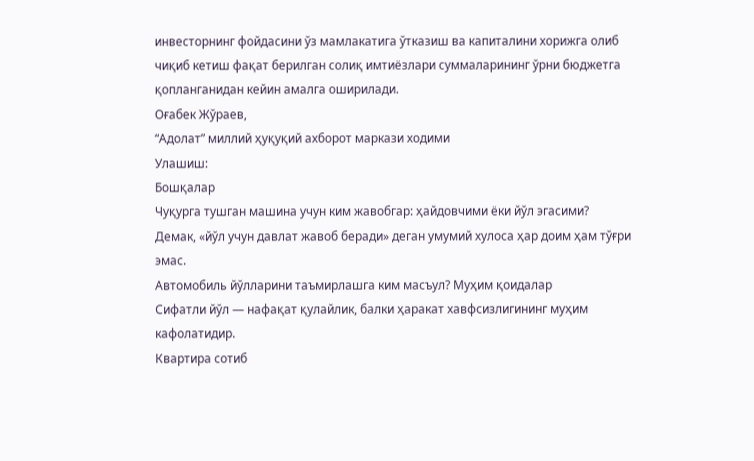инвесторнинг фойдасини ўз мамлакатига ўтказиш ва капиталини хорижга олиб чиқиб кетиш фақат берилган солиқ имтиёзлари суммаларининг ўрни бюджетга қопланганидан кейин амалга оширилади.
Оғабек Жўраев,
“Адолат” миллий ҳуқуқий ахборот маркази ходими
Улашиш:
Бошқалар
Чуқурга тушган машина учун ким жавобгар: ҳайдовчими ёки йўл эгасими?
Демак, «йўл учун давлат жавоб беради» деган умумий хулоса ҳар доим ҳам тўғри эмас.
Автомобиль йўлларини таъмирлашга ким масъул? Муҳим қоидалар
Сифатли йўл — нафақат қулайлик, балки ҳаракат хавфсизлигининг муҳим кафолатидир.
Квартира сотиб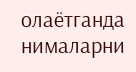олаётганда нималарни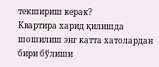текшириш керак?
Квартира харид қилишда шошилиш энг катта хатолардан бири бўлиши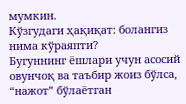мумкин.
Кўзгудаги ҳақиқат: болангиз нима кўраяпти?
Бугуннинг ёшлари учун асосий овунчоқ ва таъбир жоиз бўлса, “нажот” бўлаётган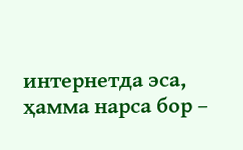интернетда эса, ҳамма нарса бор –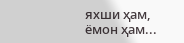яхши ҳам, ёмон ҳам...